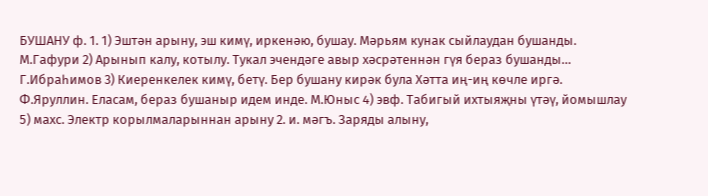БУШАНУ ф. 1. 1) Эштән арыну, эш кимү, иркенәю, бушау. Мәрьям кунак сыйлаудан бушанды. М.Гафури 2) Арынып калу, котылу. Тукал эчендәге авыр хәсрәтеннән гүя бераз бушанды… Г.Ибраһимов 3) Киеренкелек кимү, бетү. Бер бушану кирәк була Хәтта иң-иң көчле иргә. Ф.Яруллин. Еласам, бераз бушаныр идем инде. М.Юныс 4) эвф. Табигый ихтыяҗны үтәү, йомышлау 5) махс. Электр корылмаларыннан арыну 2. и. мәгъ. Заряды алыну,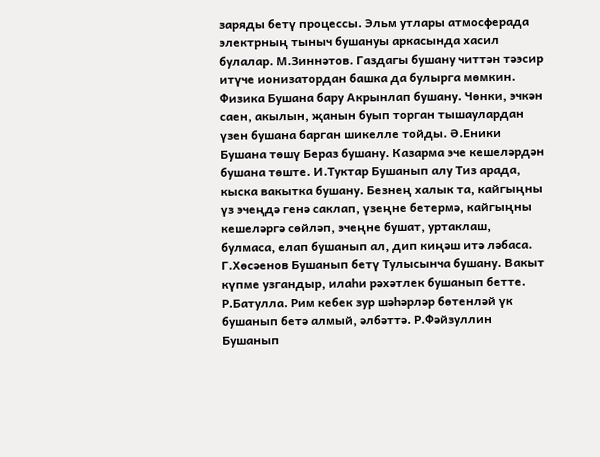заряды бетү процессы. Эльм утлары атмосферада электрның тыныч бушануы аркасында хасил булалар. М.Зиннәтов. Газдагы бушану читтән тәэсир итүче ионизатордан башка да булырга мөмкин. Физика Бушана бару Акрынлап бушану. Чөнки, эчкән саен, акылын, җанын буып торган тышаулардан үзен бушана барган шикелле тойды. Ә.Еники Бушана төшү Бераз бушану. Казарма эче кешеләрдән бушана төште. И.Туктар Бушанып алу Тиз арада, кыска вакытка бушану. Безнең халык та, кайгыңны үз эчеңдә генә саклап, үзеңне бетермә, кайгыңны кешеләргә сөйләп, эчеңне бушат, уртаклаш, булмаса, елап бушанып ал, дип киңәш итә ләбаса. Г.Хөсәенов Бушанып бетү Тулысынча бушану. Вакыт күпме узгандыр, илаһи рәхәтлек бушанып бетте. Р.Батулла. Рим кебек зур шәһәрләр бөтенләй үк бушанып бетә алмый, әлбәттә. Р.Фәйзуллин Бушанып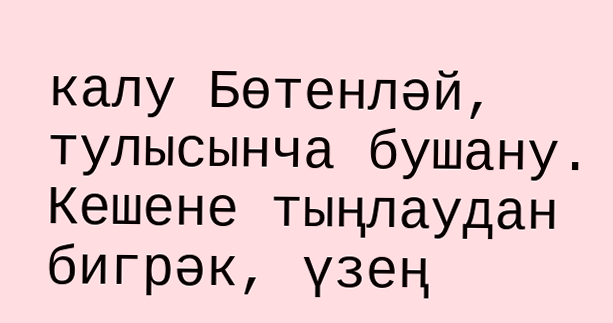калу Бөтенләй, тулысынча бушану. Кешене тыңлаудан бигрәк, үзең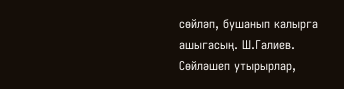сөйләп, бушанып калырга ашыгасың. Ш.Галиев. Сөйләшеп утырырлар,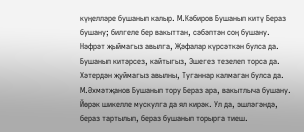күңелләре бушанып калыр. М.Кәбиров Бушанып китү Бераз бушану; билгеле бер вакыттан, сәбәптән соң бушану. Нәфрәт җыймагыз авылга, Җәфалар күрсәткән булса да. Бушанып китәрсез, кайтыгыз, Эшегез тезелеп торса да. Хәтердән җуймагыз авылны, Туганнар калмаган булса да. М.Әхмәтҗанов Бушанып тору Бераз ара, вакытлыча бушану. Йөрәк шикелле мускулга да ял кирәк. Ул да, эшләгәндә, бераз тартылып, бераз бушанып торырга тиеш.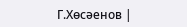Г.Хөсәенов |